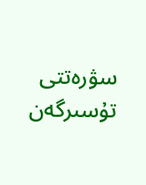سۋرەتتى تۇسىرگەن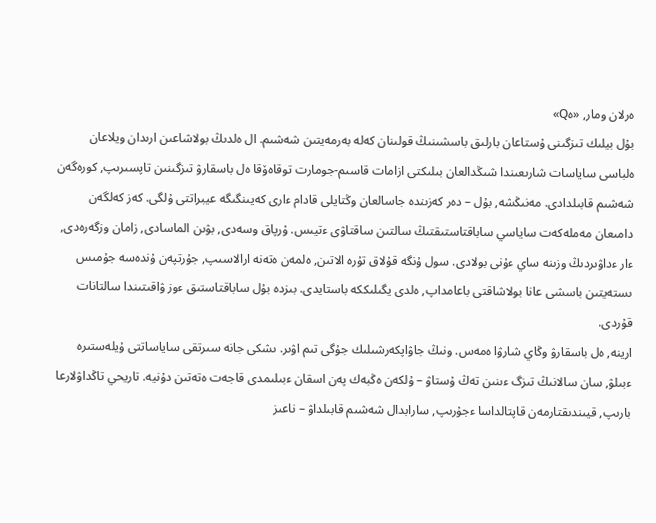ەرلان ومار, «ەQ»
بۇل بيلىك تىزگىنى ۇستاعان بارلىق باسشىنىڭ قولىنان كەلە بەرمەيتىن شەشىم. ال ەلدىڭ بولاشاعىن ارىدان ويلاعان ەلباسى ساياسات شارىعىندا شىڭدالعان بىلىكتى ازامات قاسىم-جومارت توقاەۆقا ەل باسقارۋ تىزگىنىن تاپسىرىپ, كورەگەن شەشىم قابىلدادى. مەنىڭشە, بۇل – دەر كەزىندە جاسالعان وڭتايلى قادام ءارى كەيىنگىگە عيبراتتى ۇلگى. كەز كەلگەن دامىعان مەملەكەت ساياسي ساباقتاستىقتىڭ سالتىن ساقتاۋى ءتيىس. ۇرپاق وسەدى, بۋىن الماسادى, زامان وزگەرەدى, ءار ءداۋىردىڭ وزىنە ساي ءۇنى بولادى. سول ۇنگە قۇلاق تۇرە الاتىن, ەلمەن ەتەنە ارالاسىپ, جۇرتپەن ۇندەسە جۇمىس ىستەيتىن باسشى عانا بولاشاقتى باعامداپ, ەلدى يگىلىككە باستايدى. بىزدە بۇل ساباقتاستىق ءوز ۋاقىتىندا سالتانات قۇردى.
ارينە, ەل باسقارۋ وڭاي شارۋا ەمەس. ونىڭ جاۋاپكەرشىلىك جۇگى تىم اۋىر. ىشكى جانە سىرتقى ساياساتتى ۇيلەستىرە ءبىلۋ, سان سالانىڭ تىزگ ءىنىن تەڭ ۇستاۋ – ۇلكەن ەڭبەك پەن اسقان ءبىلىمدى قاجەت ەتەتىن دۇنيە. تاريحي تاڭداۋلارعا بارىپ, قيىندىقتارمەن قاپتالداسا ءجۇرىپ, سارابدال شەشىم قابىلداۋ – ناعىز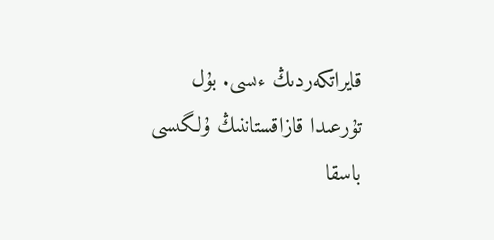قايراتكەردىڭ ءىسى. بۇل تۇرعىدا قازاقستاننىڭ ۇلگىسى باسقا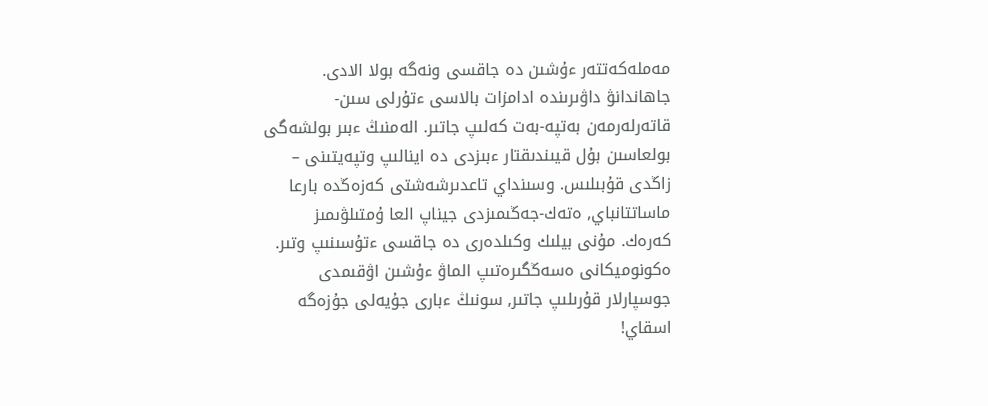مەملەكەتتەر ءۇشىن دە جاقسى ونەگە بولا الادى.
جاھاندانۋ داۋىرىندە ادامزات بالاسى ءتۇرلى سىن-قاتەرلەرمەن بەتپە-بەت كەلىپ جاتىر. الەمنىڭ ءبىر بولشەگى بولعاسىن بۇل قيىندىقتار ءبىزدى دە اينالىپ وتپەيتىنى – زاڭدى قۇبىلىس. وسىنداي تاعدىرشەشتى كەزەڭدە بارعا ماساتتانباي, ەتەك-جەڭىمىزدى جيناپ العا ۇمتىلۋىمىز كەرەك. مۇنى بيلىك وكىلدەرى دە جاقسى ءتۇسىنىپ وتىر. ەكونوميكانى ەسەڭگىرەتىپ الماۋ ءۇشىن اۋقىمدى جوسپارلار قۇرىلىپ جاتىر, سونىڭ ءبارى جۇيەلى جۇزەگە اسقاي!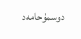دوسمۇحامەد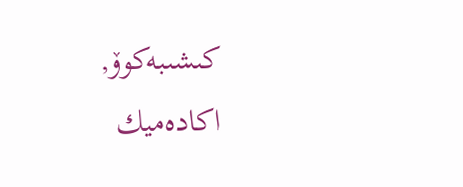كىشىبەكوۆ,
اكادەميك